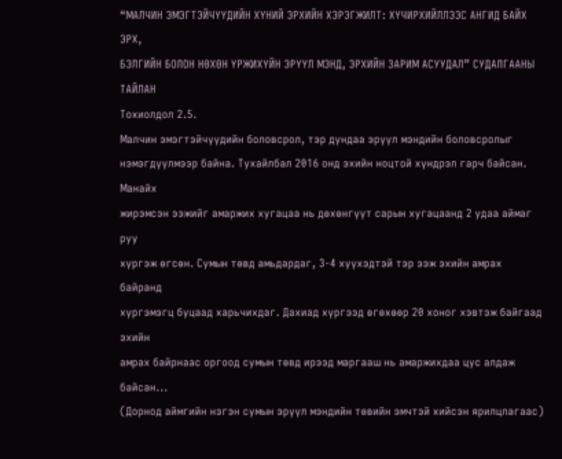“МАЛЧИН ЭМЭГТЭЙЧҮҮДИЙН ХҮНИЙ ЭРХИЙН ХЭРЭГЖИЛТ: ХҮЧИРХИЙЛЛЭЭС АНГИД БАЙХ ЭРХ,
БЭЛГИЙН БОЛОН НӨХӨН ҮРЖИХҮЙН ЭРҮҮЛ МЭНД, ЭРХИЙН ЗАРИМ АСУУДАЛ” СУДАЛГААНЫ ТАЙЛАН
Тохиолдол 2.5.
Малчин эмэгтэйчүүдийн боловсрол, тэр дундаа эрүүл мэндийн боловсролыг
нэмэгдүүлмээр байна. Тухайлбал 2016 онд эхийн ноцтой хүндрэл гарч байсан. Манайх
жирэмсэн ээжийг амаржих хугацаа нь дөхөнгүүт сарын хугацаанд 2 удаа аймаг руу
хүргэж өгсөн. Сумын төвд амьдардаг, 3-4 хүүхэдтэй тэр ээж эхийн амрах байранд
хүргэмэгц буцаад харьчихдаг. Дахиад хүргээд өгөхөөр 20 хоног хэвтэж байгаад эхийн
амрах байрнаас оргоод сумын төвд ирээд маргааш нь амаржихдаа цус алдаж байсан...
(Дорнод аймгийн нэгэн сумын эрүүл мэндийн төвийн эмчтэй хийсэн ярилцлагаас)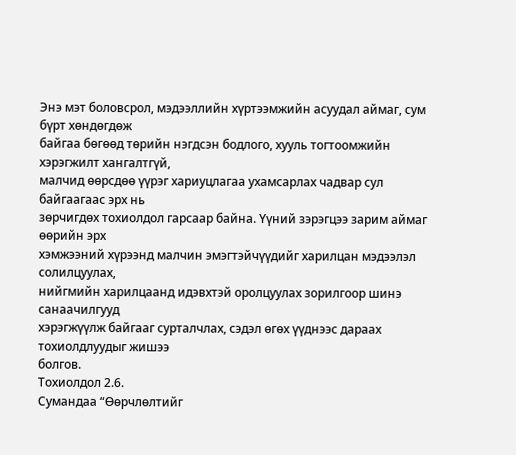Энэ мэт боловсрол, мэдээллийн хүртээмжийн асуудал аймаг, сум бүрт хөндөгдөж
байгаа бөгөөд төрийн нэгдсэн бодлого, хууль тогтоомжийн хэрэгжилт хангалтгүй,
малчид өөрсдөө үүрэг хариуцлагаа ухамсарлах чадвар сул байгаагаас эрх нь
зөрчигдөх тохиолдол гарсаар байна. Үүний зэрэгцээ зарим аймаг өөрийн эрх
хэмжээний хүрээнд малчин эмэгтэйчүүдийг харилцан мэдээлэл солилцуулах,
нийгмийн харилцаанд идэвхтэй оролцуулах зорилгоор шинэ санаачилгууд
хэрэгжүүлж байгааг сурталчлах, сэдэл өгөх үүднээс дараах тохиолдлуудыг жишээ
болгов.
Тохиолдол 2.6.
Сумандаа “Өөрчлөлтийг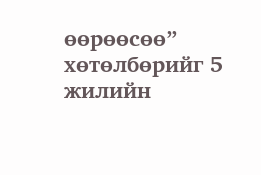өөрөөсөө” хөтөлбөрийг 5 жилийн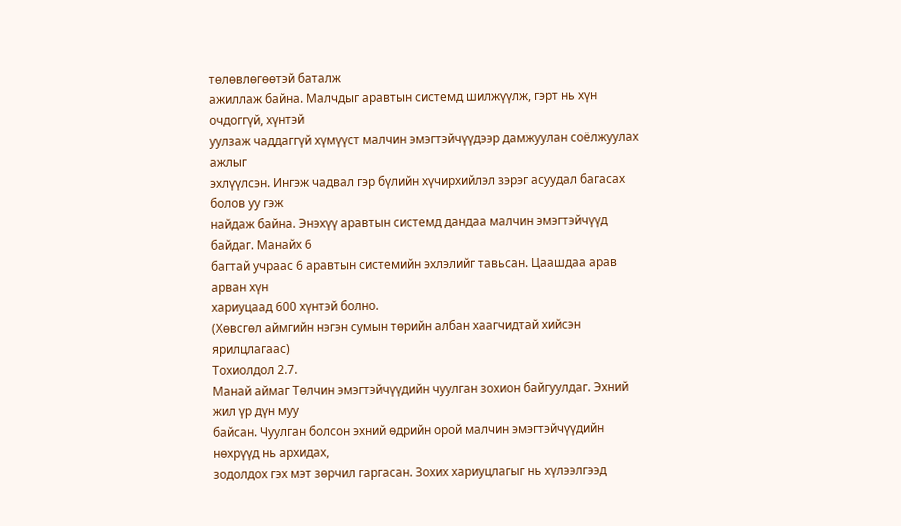төлөвлөгөөтэй баталж
ажиллаж байна. Малчдыг аравтын системд шилжүүлж, гэрт нь хүн очдоггүй, хүнтэй
уулзаж чаддаггүй хүмүүст малчин эмэгтэйчүүдээр дамжуулан соёлжуулах ажлыг
эхлүүлсэн. Ингэж чадвал гэр бүлийн хүчирхийлэл зэрэг асуудал багасах болов уу гэж
найдаж байна. Энэхүү аравтын системд дандаа малчин эмэгтэйчүүд байдаг. Манайх 6
багтай учраас 6 аравтын системийн эхлэлийг тавьсан. Цаашдаа арав арван хүн
хариуцаад 600 хүнтэй болно.
(Хөвсгөл аймгийн нэгэн сумын төрийн албан хаагчидтай хийсэн ярилцлагаас)
Тохиолдол 2.7.
Манай аймаг Төлчин эмэгтэйчүүдийн чуулган зохион байгуулдаг. Эхний жил үр дүн муу
байсан. Чуулган болсон эхний өдрийн орой малчин эмэгтэйчүүдийн нөхрүүд нь архидах,
зодолдох гэх мэт зөрчил гаргасан. Зохих хариуцлагыг нь хүлээлгээд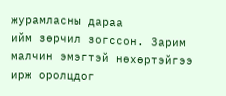журамласны дараа
ийм зөрчил зогссон. Зарим малчин эмэгтэй нөхөртэйгээ ирж оролцдог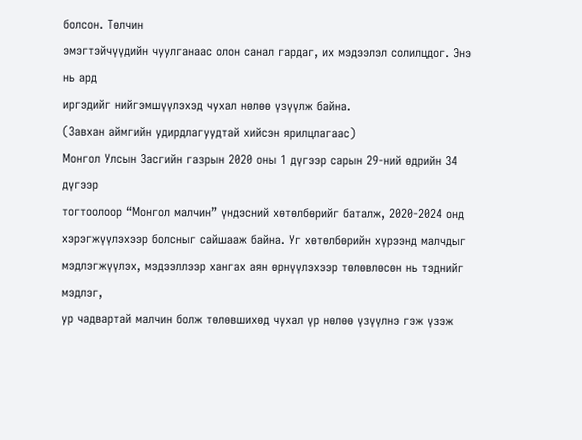болсон. Төлчин
эмэгтэйчүүдийн чуулганаас олон санал гардаг, их мэдээлэл солилцдог. Энэ нь ард
иргэдийг нийгэмшүүлэхэд чухал нөлөө үзүүлж байна.
(Завхан аймгийн удирдлагуудтай хийсэн ярилцлагаас)
Монгол Улсын Засгийн газрын 2020 оны 1 дүгээр сарын 29-ний өдрийн 34 дүгээр
тогтоолоор “Монгол малчин” үндэсний хөтөлбөрийг баталж, 2020-2024 онд
хэрэгжүүлэхээр болсныг сайшааж байна. Уг хөтөлбөрийн хүрээнд малчдыг
мэдлэгжүүлэх, мэдээллээр хангах аян өрнүүлэхээр төлөвлөсөн нь тэднийг мэдлэг,
ур чадвартай малчин болж төлөвшихөд чухал үр нөлөө үзүүлнэ гэж үзэж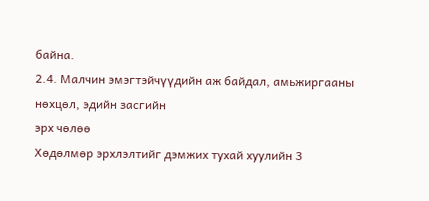байна.
2.4. Малчин эмэгтэйчүүдийн аж байдал, амьжиргааны нөхцөл, эдийн засгийн
эрх чөлөө
Хөдөлмөр эрхлэлтийг дэмжих тухай хуулийн 3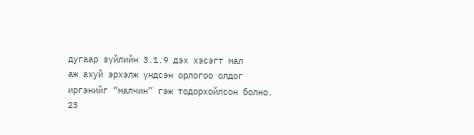дугаар зүйлийн 3.1.9 дэх хэсэгт мал
аж ахуй эрхэлж үндсэн орлогоо олдог иргэнийг “малчин” гэж тодорхойлсон болно.
23